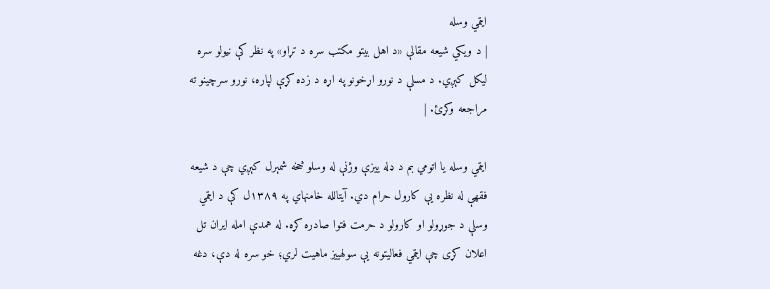ایټمي وسله
| د ويکي شيعه مقالې «د اهل بيتو مکتب سره د تړاو» په نظر کې نيولو سره ليکل کېږي. د مسلې د نورو اړخونو په اړه د زده کړې لپاره، نورو سرچينو ته مراجعه وکړئ. |

ایټمي وسله یا اتومي بم د ډله ییزې وژنې له وسلو څخه شمېرل کېږي چې د شیعه فقهې له نظره یې کارول حرام دي. آیتالله خامنهاي په ۱۳۸۹ل کې د ایټمي وسلې د جوړولو او کارولو د حرمت فتوا صادره کړه. له همدې امله ایران تل اعلان کړی چې ایټمي فعالیتونه یې سولهییز ماهیت لري؛ خو سره له دې، دغه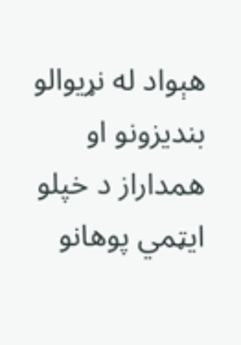هېواد له نړیوالو بندیزونو او همداراز د خپلو ایټمي پوهانو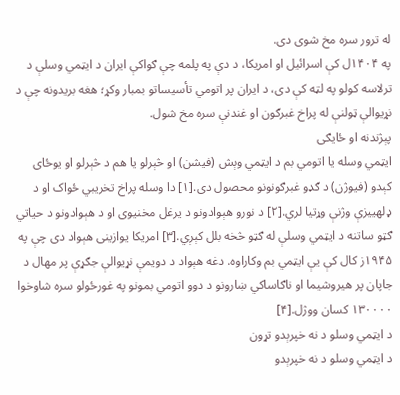له ترور سره مخ شوی دی.
په ۱۴۰۴ل کې اسرائیل او امریکا، د دې په پلمه چې ګواکې ایران د ایټمي وسلې د ترلاسه کولو په لټه کې دی، د ایران پر اتومي تأسیساتو بمبار وکړ؛ هغه بریدونه چې د نړیوالې ټولنې له پراخ غبرګون او غندنې سره مخ شول.
پېژندنه او ځایګی
ایټمي وسله یا اتومي بم د ایټمي وېش (فیشن) او څېرلو یا هم د څېرلو او یوځای کېدو (فیوژن) د ګډو غبرګونونو محصول دی.[۱] دا وسله پراخ تخریبي ځواک او د ډلهییزې وژنې وړتیا لري.[۲] د نورو هېوادونو د یرغل مخنیوی او د هېوادونو د حیاتي ګټو ساتنه د ایټمي وسلې له ګټو څخه بلل کېږي.[۳] امریکا یوازینی هېواد دی چې په ۱۹۴۵ز کال کې یې ایټمي بم وکاراوه. دغه هېواد د دویمې نړیوالې جګړې پر مهال د جاپان پر هیروشیما او ناګاساکي ښارونو د دوو اتومي بمونو په غورځولو سره شاوخوا ۱۳۰۰۰۰ کسان ووژل.[۴]
د ایټمي وسلو د نه خپرېدو تړون
د ایټمي وسلو د نه خپرېدو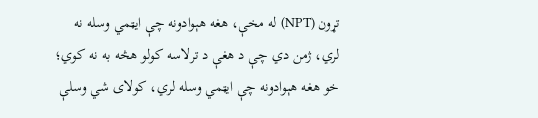تړون (NPT) له مخې، هغه هېوادونه چې ایټمي وسله نه لري، ژمن دي چې د هغې د ترلاسه کولو هڅه به نه کوي؛ خو هغه هېوادونه چې ایټمي وسله لري، کولای شي وسلې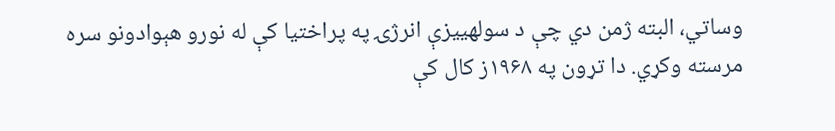وساتي، البته ژمن دي چې د سولهییزې انرژۍ په پراختیا کې له نورو هېوادونو سره مرسته وکړي. دا تړون په ۱۹۶۸ز کال کې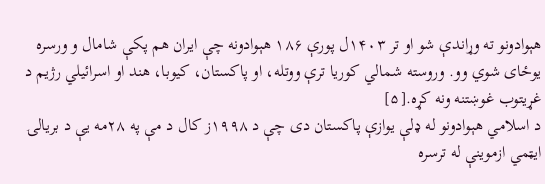هېوادونو ته وړاندې شو او تر ۱۴۰۳ل پورې ۱۸۶ هېوادونه چې ایران هم پکې شامال و ورسره یوځای شوي وو. وروسته شمالي کوریا ترې ووتله، او پاکستان، کیوبا، هند او اسرائیلي رژیم د غړیتوب غوښتنه ونه کړه.[۵]
د اسلامي هېوادونو له ډلې یوازې پاکستان دی چې د ۱۹۹۸ز کال د مې په ۲۸مه یې د بریالۍ ایټمي ازموینې له ترسره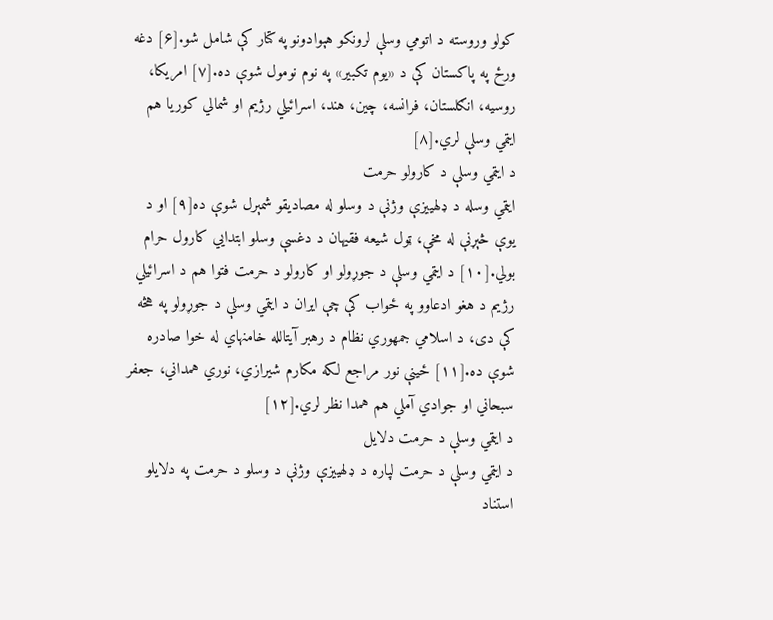کولو وروسته د اتومي وسلې لرونکو هېوادونو په کتار کې شامل شو.[۶] دغه ورځ په پاکستان کې د «یوم تکبیر» په نوم نومول شوې ده.[۷] امریکا، روسیه، انګلستان، فرانسه، چین، هند، اسرائیلي رژیم او شمالي کوریا هم ایټمي وسلې لري.[۸]
د ایټمي وسلې د کارولو حرمت
ایټمي وسله د ډلهییزې وژنې د وسلو له مصادیقو شمېرل شوې ده[۹] او د یوې څېړنې له مخې، ټول شیعه فقیهان د دغسې وسلو ابتدایي کارول حرام بولي.[۱۰] د ایټمي وسلې د جوړولو او کارولو د حرمت فتوا هم د اسرائیلي رژیم د هغو ادعاوو په ځواب کې چې ایران د ایټمي وسلې د جوړولو په هڅه کې دی، د اسلامي جمهوري نظام د رهبر آیتالله خامنهاي له خوا صادره شوې ده.[۱۱] ځینې نور مراجع لکه مکارم شیرازي، نوري همداني، جعفر سبحاني او جوادي آملي هم همدا نظر لري.[۱۲]
د ایټمي وسلې د حرمت دلایل
د ایټمي وسلې د حرمت لپاره د ډلهییزې وژنې د وسلو د حرمت په دلایلو استناد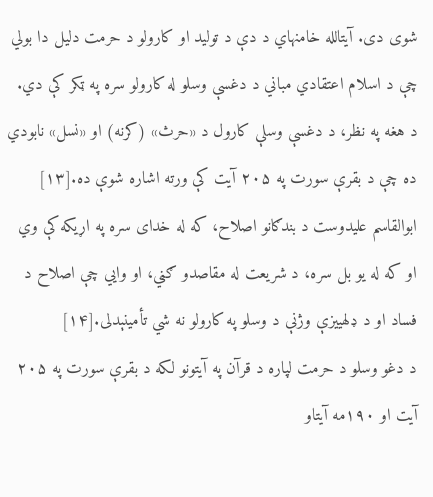شوی دی. آیتالله خامنهاي د دې د تولید او کارولو د حرمت دلیل دا بولي چې د اسلام اعتقادي مباني د دغسې وسلو له کارولو سره په ټکر کې دي. د هغه په نظر، د دغسې وسلې کارول د «حرث» (کرنه) او «نسل» نابودي ده چې د بقرې سورت په ۲۰۵ آیت کې ورته اشاره شوې ده.[۱۳] ابوالقاسم علیدوست د بندګانو اصلاح، که له خدای سره په اړیکه کې وي او که له یو بل سره، د شریعت له مقاصدو ګڼي، او وايي چې اصلاح د فساد او د ډلهییزې وژنې د وسلو په کارولو نه شي تأمینېدلی.[۱۴]
د دغو وسلو د حرمت لپاره د قرآن په آیتونو لکه د بقرې سورت په ۲۰۵ آیت او ۱۹۰مه آیتاو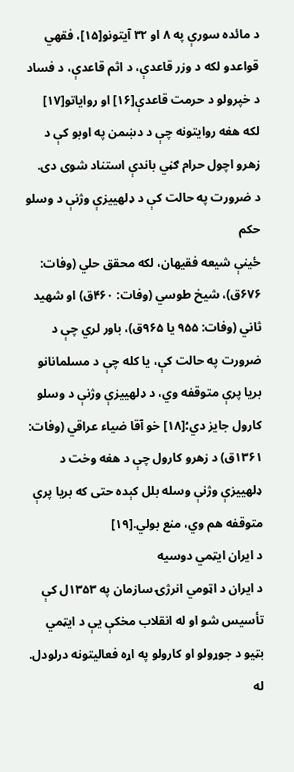د مائده سورې په ۸ او ۳۲ آیتونو[۱۵]، فقهي قواعدو لکه د وزر قاعدې، د اثم قاعدې، د فساد د خپرولو د حرمت قاعدې[۱۶] او روایاتو[۱۷] لکه هغه روایتونه چې د دښمن په اوبو کې د زهرو اچول حرام ګڼي باندې استناد شوی دی.
د ضرورت په حالت کې د ډلهییزې وژنې د وسلو حکم
ځینې شیعه فقیهان، لکه محقق حلي (وفات: ۶۷۶ق)، شیخ طوسي (وفات: ۴۶۰ق) او شهید ثاني (وفات: ۹۵۵ یا ۹۶۵ق)، باور لري چې د ضرورت په حالت کې، یا کله چې د مسلمانانو بریا پرې متوقفه وي، د ډلهییزې وژنې د وسلو کارول جایز دي؛[۱۸] خو آقا ضیاء عراقي (وفات: ۱۳۶۱ق) د زهرو کارول چې د هغه وخت د ډلهییزې وژنې وسله بلل کېده حتی که بریا پرې متوقفه هم وي، منع بولي.[۱۹]
د ایران ایټمي دوسیه
د ایران د اټومي انرژۍ سازمان په ۱۳۵۳ل کې تأسیس شو او له انقلاب مخکې یې د ایټمي بټیو د جوړولو او کارولو په اړه فعالیتونه درلودل. له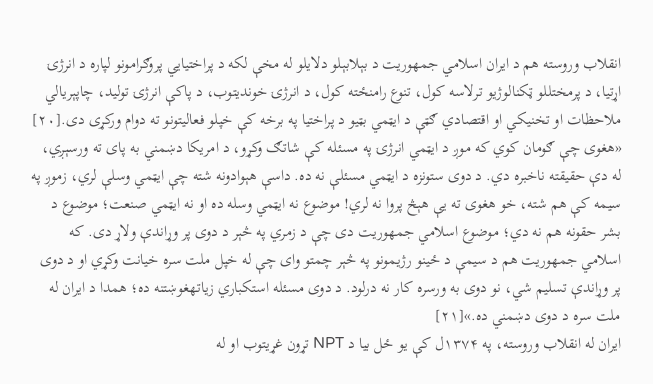انقلاب وروسته هم د ایران اسلامي جمهوریت د بېلابېلو دلایلو له مخې لکه د پراختیايي پروګرامونو لپاره د انرژۍ اړتیا، د پرمختللو ټکنالوژیو ترلاسه کول، تنوع رامنځته کول، د انرژۍ خوندیتوب، د پاکې انرژۍ تولید، چاپېریالي ملاحظات او تخنیکي او اقتصادي ګټې د ایټمي بټیو د پراختیا په برخه کې خپلو فعالیتونو ته دوام ورکړی دی.[۲۰]
«هغوی چې ګومان کوي که موږ د ایټمي انرژۍ په مسئله کې شاتګ وکړو، د امریکا دښمني به پای ته ورسېږي، له دې حقیقته ناخبره دي. د دوی ستونزه د ایټمي مسئلې نه ده. داسې هېوادونه شته چې ایټمي وسلې لري، زموږ په سیمه کې هم شته، خو هغوی ته یې هېڅ پروا نه لري! موضوع نه ایټمي وسله ده او نه ایټمي صنعت؛ موضوع د بشر حقونه هم نه دي؛ موضوع اسلامي جمهوریت دی چې د زمري په څېر د دوی پر وړاندې ولاړ دی. که اسلامي جمهوریت هم د سیمې د ځینو رژیمونو په څېر چمتو وای چې له خپل ملت سره خیانت وکړي او د دوی پر وړاندې تسلیم شي، نو دوی به ورسره کار نه درلود. د دوی مسئله استکباري زیاتهغوښتنه ده؛ همدا د ایران له ملت سره د دوی دښمني ده.»[۲۱]
ایران له انقلاب وروسته، په ۱۳۷۴ل کې یو ځل بیا د NPT تړون غړیتوب او له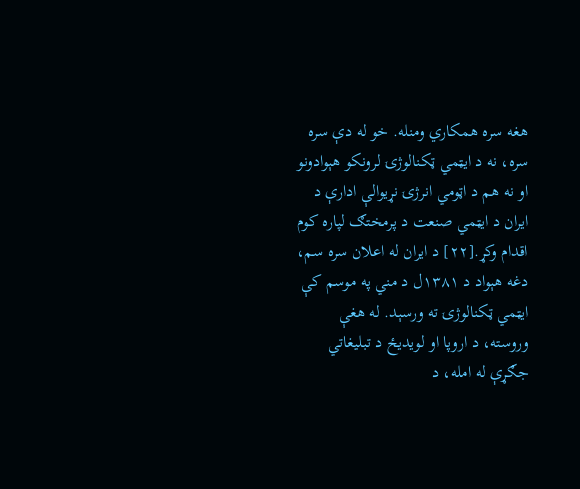هغه سره همکاري ومنله. خو له دې سره سره، نه د ایټمي ټکنالوژۍ لرونکو هېوادونو او نه هم د اټومي انرژۍ نړیوالې ادارې د ایران د ایټمي صنعت د پرمختګ لپاره کوم اقدام وکړ.[۲۲] د ایران له اعلان سره سم، دغه هېواد د ۱۳۸۱ل د مني په موسم کې ایټمي ټکنالوژۍ ته ورسېد. له هغې وروسته، د اروپا او لویدیځ د تبلیغاتي جګړې له امله، د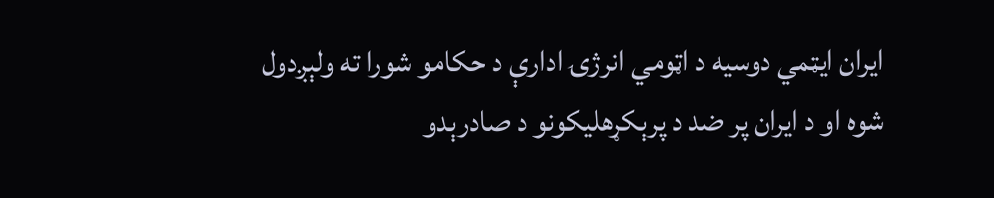ایران ایټمي دوسیه د اټومي انرژۍ ادارې د حکامو شورا ته ولېږدول شوه او د ایران پر ضد د پرېکړهلیکونو د صادرېدو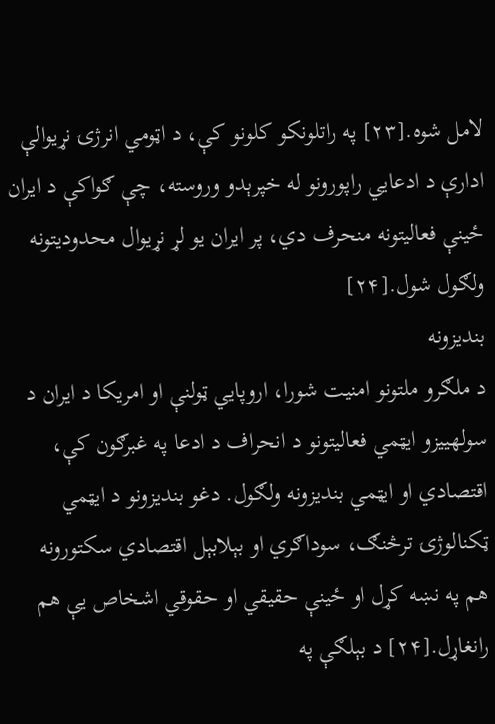لامل شوه.[۲۳] په راتلونکو کلونو کې، د اټومي انرژۍ نړیوالې ادارې د ادعايي راپورونو له خپرېدو وروسته، چې ګواکې د ایران ځینې فعالیتونه منحرف دي، پر ایران یو لړ نړیوال محدودیتونه ولګول شول.[۲۴]
بندیزونه
د ملګرو ملتونو امنیت شورا، اروپایي ټولنې او امریکا د ایران د سولهییزو ایټمي فعالیتونو د انحراف د ادعا په غبرګون کې، اقتصادي او ایټمي بندیزونه ولګول. دغو بندیزونو د ایټمي ټکنالوژۍ ترڅنګ، سوداګري او بېلابېل اقتصادي سکتورونه هم په نښه کړل او ځینې حقیقي او حقوقي اشخاص یې هم رانغاړل.[۲۴] د بېلګې په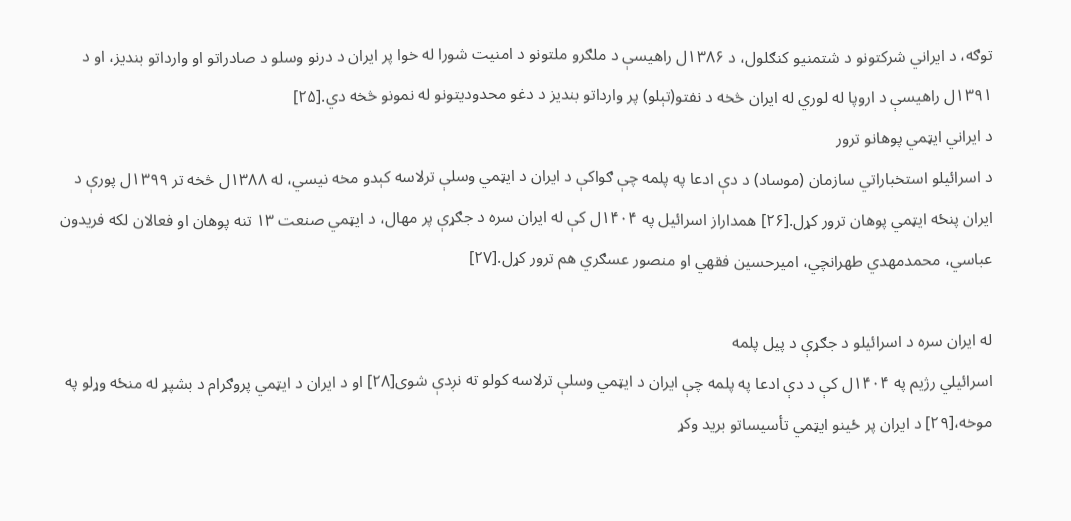توګه، د ایراني شرکتونو د شتمنیو کنګلول، د ۱۳۸۶ل راهیسې د ملګرو ملتونو د امنیت شورا له خوا پر ایران د درنو وسلو د صادراتو او وارداتو بندیز، او د ۱۳۹۱ل راهیسې د اروپا له لوري له ایران څخه د نفتو(تېلو) پر وارداتو بندیز د دغو محدودیتونو له نمونو څخه دي.[۲۵]
د ایراني ایټمي پوهانو ترور
د اسرائیلو استخباراتي سازمان (موساد) د دې ادعا په پلمه چې ګواکې د ایران د ایټمي وسلې ترلاسه کېدو مخه نیسي، له ۱۳۸۸ل څخه تر ۱۳۹۹ل پورې د ایران پنځه ایټمي پوهان ترور کړل.[۲۶] همداراز اسرائیل په ۱۴۰۴ل کې له ایران سره د جګړې پر مهال، د ایټمي صنعت ۱۳ تنه پوهان او فعالان لکه فریدون عباسي، محمدمهدي طهرانچي، امیرحسین فقهي او منصور عسګري هم ترور کړل.[۲۷]

له ایران سره د اسرائیلو د جګړې د پیل پلمه
اسرائیلي رژیم په ۱۴۰۴ل کې د دې ادعا په پلمه چې ایران د ایټمي وسلې ترلاسه کولو ته نږدې شوی[۲۸] او د ایران د ایټمي پروګرام د بشپړ له منځه وړلو په موخه،[۲۹] د ایران پر ځینو ایټمي تأسیساتو برید وکړ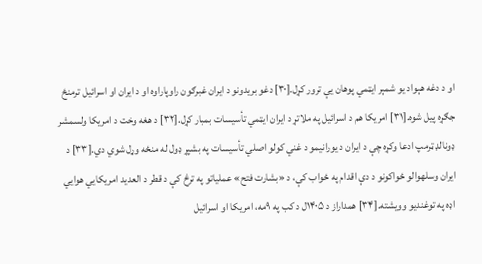او د دغه هېواد یو شمېر ایټمي پوهان یې ترور کړل.[۳۰] دغو بریدونو د ایران غبرګون راوپاراوه او د ایران او اسرائیل ترمنځ جګړه پیل شوه.[۳۱] امریکا هم د اسرائیل په ملاتړ د ایران ایټمي تأسیسات بمبار کړل.[۳۲] د هغه وخت د امریکا ولسمشر ډونالډ ټرمپ ادعا وکړه چې د ایران د یورانیمو د غني کولو اصلي تأسیسات په بشپړ ډول له منځه وړل شوي دي.[۳۳] د ایران وسلهوالو ځواکونو د دې اقدام په ځواب کې، د «بشارت فتح» عملیاتو په ترڅ کې د قطر د العدید امریکایي هوايي اډه په توغندیو وویشته.[۳۴] همداراز د ۱۴۰۵ل د کب په ۹مه، امریکا او اسرائیل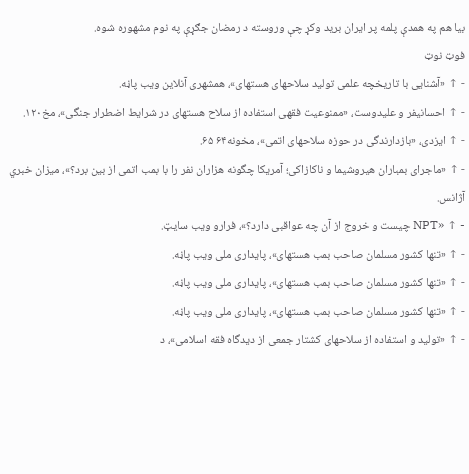بیا هم په همدې پلمه پر ایران برید وکړ چې وروسته د رمضان جګړې په نوم مشهوره شوه.
فوټ نوټ
- ↑ «آشنایی با تاریخچه علمی تولید سلاحهای هستهای»، همشهری آنلاین ویب پاڼه.
- ↑ احسانیفر و علیدوست، «ممنوعیت فقهی استفاده از سلاح هستهای در شرایط اضطرار جنگی»، مخ۱۲۰.
- ↑ ایزدی، «بازدارندگی در حوزه سلاحهای اتمی»، مخونه۶۴ ۶۵.
- ↑ «ماجرای بمباران هیروشیما و ناکازاکی؛ آمریکا چگونه هزاران نفر را با بمب اتمی از بین برد؟»، میزان خبري آژانس.
- ↑ «NPT چیست و خروج از آن چه عواقبی دارد؟»، فرارو ویب سایټ.
- ↑ «تنها کشور مسلمان صاحب بمب هستهای»، پایداری ملی ویب پاڼه.
- ↑ «تنها کشور مسلمان صاحب بمب هستهای»، پایداری ملی ویب پاڼه.
- ↑ «تنها کشور مسلمان صاحب بمب هستهای»، پایداری ملی ویب پاڼه.
- ↑ «تولید و استفاده از سلاحهای کشتار جمعی از دیدگاه فقه اسلامی»، د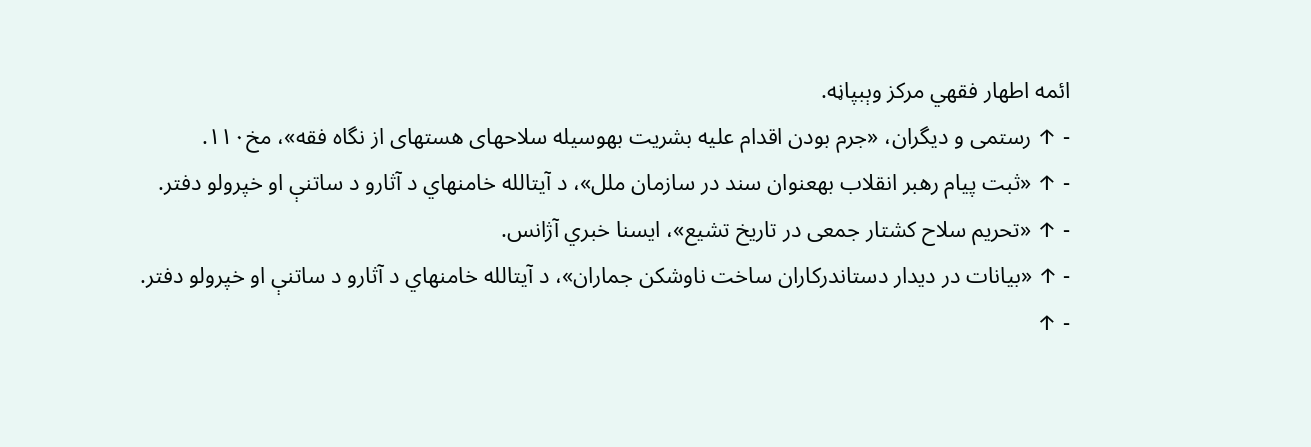ائمه اطهار فقهي مرکز وېبپاڼه.
- ↑ رستمی و دیگران، «جرم بودن اقدام علیه بشریت بهوسیله سلاحهای هستهای از نگاه فقه»، مخ۱۱۰.
- ↑ «ثبت پیام رهبر انقلاب بهعنوان سند در سازمان ملل»، د آیتالله خامنهاي د آثارو د ساتنې او خپرولو دفتر.
- ↑ «تحریم سلاح کشتار جمعی در تاریخ تشیع»، ایسنا خبري آژانس.
- ↑ «بیانات در دیدار دستاندرکاران ساخت ناوشکن جماران»، د آیتالله خامنهاي د آثارو د ساتنې او خپرولو دفتر.
- ↑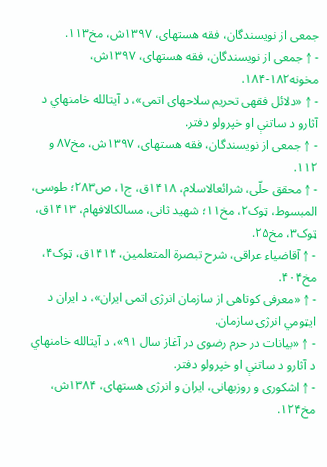جمعی از نویسندگان، فقه هستهای، ۱۳۹۷ش، مخ۱۱۳.
- ↑ جمعی از نویسندگان، فقه هستهای، ۱۳۹۷ش، مخونه۱۸۲-۱۸۴.
- ↑ «دلائل فقهی تحریم سلاحهای اتمی»، د آیتالله خامنهاي د آثارو د ساتنې او خپرولو دفتر.
- ↑ جمعی از نویسندگان، فقه هستهای، ۱۳۹۷ش، مخ۸۷ و ۱۱۲.
- ↑ محقق حلّی، شرائعالاسلام، ۱۴۱۸ق، ج۱، ص۲۸۳؛ طوسی، المبسوط، ټوک۲، مخ۱۱؛ شهید ثانی، مسالکالافهام، ۱۴۱۳ق، ټوک۳، مخ۲۵.
- ↑ آقاضیاء عراقی، شرح تبصرة المتعلمین، ۱۴۱۴ق، ټوک۴، مخ۴۰۴.
- ↑ «معرفی کوتاهی از سازمان انرژی اتمی ایران»، د ایران د ایټومي انرژۍ سازمان.
- ↑ «بیانات در حرم رضوی در آغاز سال ۹۱»، د آیتالله خامنهاي د آثارو د ساتنې او خپرولو دفتر.
- ↑ اشکوری و روزبهانی، ایران و انرژی هستهای، ۱۳۸۴ش، مخ۱۲۴.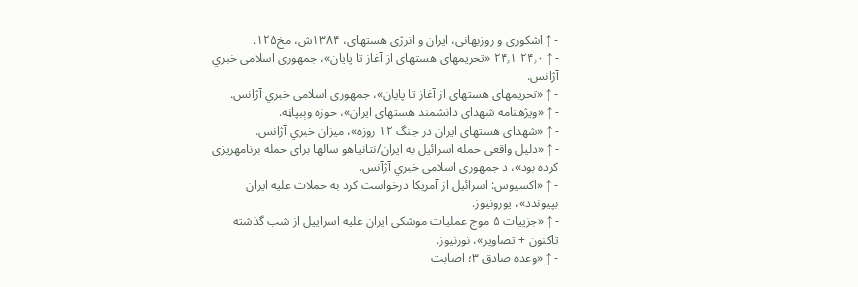- ↑ اشکوری و روزبهانی، ایران و انرژی هستهای، ۱۳۸۴ش، مخ۱۲۵.
- ↑ ۲۴٫۰ ۲۴٫۱ «تحریمهای هستهای از آغاز تا پایان»، جمهوری اسلامی خبري آژانس.
- ↑ «تحریمهای هستهای از آغاز تا پایان»، جمهوری اسلامی خبري آژانس.
- ↑ «ویژهنامه شهدای دانشمند هستهای ایران»، حوزه وېبپاڼه.
- ↑ «شهدای هستهای ایران در جنگ ۱۲ روزه»، میزان خبري آژانس.
- ↑ «دلیل واقعی حمله اسرائیل به ایران/نتانیاهو سالها برای حمله برنامهریزی کرده بود»، د جمهوری اسلامی خبري آژآنس.
- ↑ «اکسیوس: اسرائيل از آمریکا درخواست کرد به حملات علیه ایران بپیوندد»، یورونیوز.
- ↑ «جزییات ۵ موج عملیات موشکی ایران علیه اسراییل از شب گذشته تاکنون + تصاویر»، نورنیوز.
- ↑ «وعده صادق ۳؛ اصابت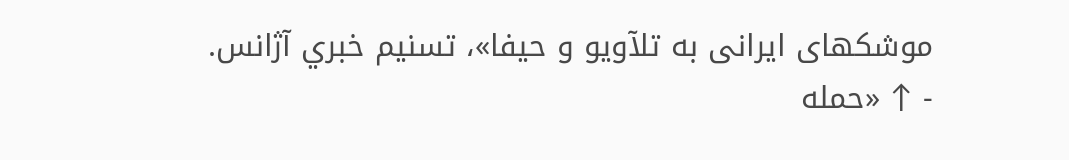موشکهای ایرانی به تلآویو و حیفا»، تسنیم خبري آژانس.
- ↑ «حمله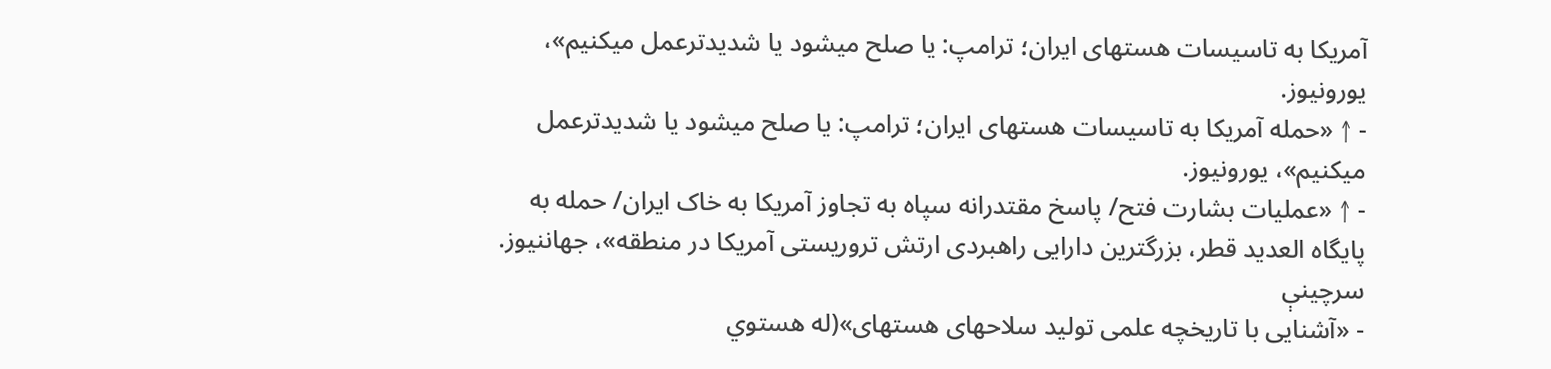آمریکا به تاسیسات هستهای ایران؛ ترامپ: یا صلح میشود یا شدیدترعمل میکنیم»، یورونیوز.
- ↑ «حمله آمریکا به تاسیسات هستهای ایران؛ ترامپ: یا صلح میشود یا شدیدترعمل میکنیم»، یورونیوز.
- ↑ «عملیات بشارت فتح/ پاسخ مقتدرانه سپاه به تجاوز آمریکا به خاک ایران/ حمله به پایگاه العدید قطر، بزرگترین دارایی راهبردی ارتش تروریستی آمریکا در منطقه»، جهاننیوز.
سرچينې
- «آشنایی با تاریخچه علمی تولید سلاحهای هستهای»(له هستوي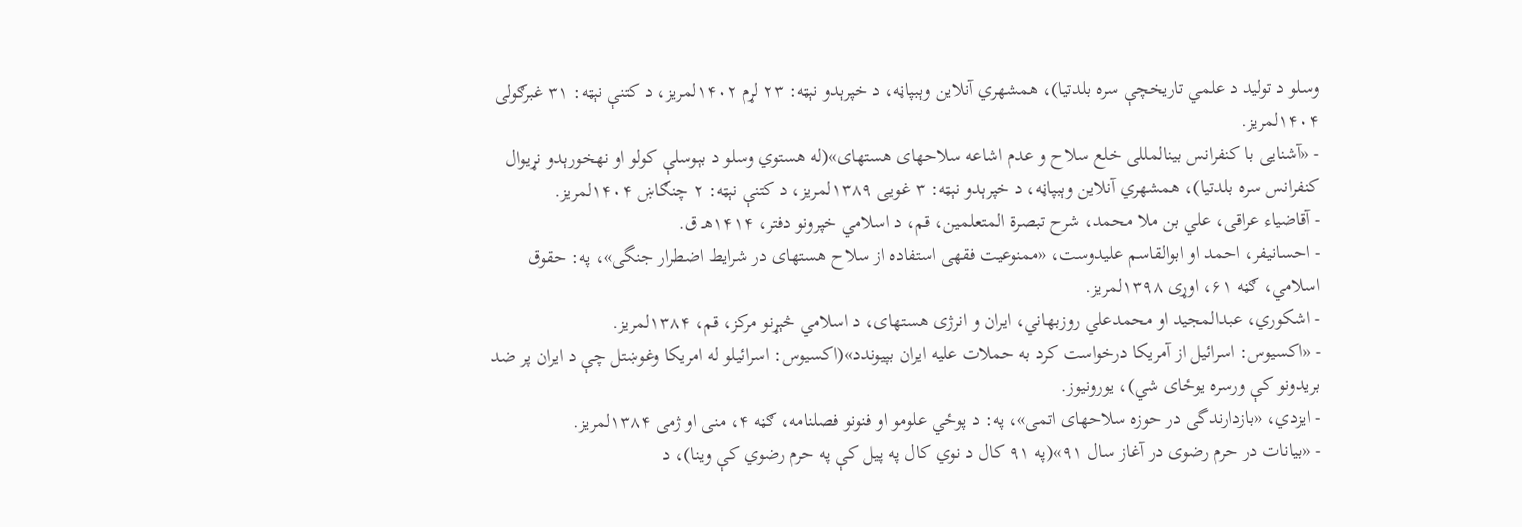وسلو د تولید د علمي تاریخچې سره بلدتیا)، همشهري آنلاین وېبپاڼه، د خپرېدو نېټه: ۲۳ لړم ۱۴۰۲لمریز، د کتنې نېټه: ۳۱ غبرګولی ۱۴۰۴لمریز.
- «آشنایی با کنفرانس بینالمللی خلع سلاح و عدم اشاعه سلاحهای هستهای»(له هستوي وسلو د بېوسلې کولو او نهخورېدو نړیوال کنفرانس سره بلدتیا)، همشهري آنلاین وېبپاڼه، د خپرېدو نېټه: ۳ غویی ۱۳۸۹لمریز، د کتنې نېټه: ۲ چنګاښ ۱۴۰۴لمریز.
- آقاضیاء عراقی، علي بن ملا محمد، شرح تبصرة المتعلمین، قم، د اسلامي خپرونو دفتر، ۱۴۱۴هـ ق.
- احسانيفر، احمد او ابوالقاسم علیدوست، «ممنوعیت فقهی استفاده از سلاح هستهای در شرایط اضطرار جنگی»، په: حقوق اسلامي، ګڼه ۶۱، اوړی ۱۳۹۸لمریز.
- اشکوري، عبدالمجید او محمدعلي روزبهاني، ایران و انرژی هستهای، د اسلامي څېړنو مرکز، قم، ۱۳۸۴لمریز.
- «اکسیوس: اسرائيل از آمریکا درخواست کرد به حملات علیه ایران بپیوندد»(اکسیوس: اسرائیلو له امریکا وغوښتل چې د ایران پر ضد بریدونو کې ورسره یوځای شي)، یورونیوز.
- ایزدي، «بازدارندگی در حوزه سلاحهای اتمی»، په: د پوځي علومو او فنونو فصلنامه، ګڼه ۴، منی او ژمی ۱۳۸۴لمریز.
- «بیانات در حرم رضوی در آغاز سال ۹۱»(په ۹۱ کال د نوي کال په پیل کې په حرم رضوي کې وینا)، د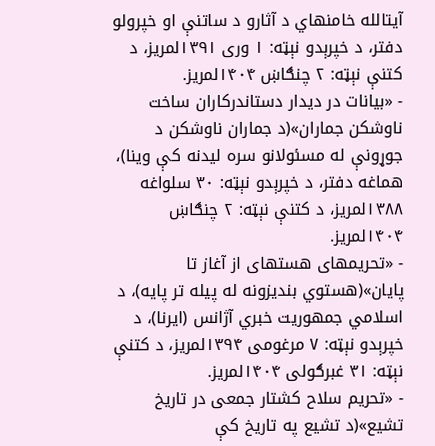آیتالله خامنهاي د آثارو د ساتنې او خپرولو دفتر، د خپرېدو نېټه: ۱ وری ۱۳۹۱لمریز، د کتنې نېټه: ۲ چنګاښ ۱۴۰۴لمریز.
- «بیانات در دیدار دستاندرکاران ساخت ناوشکن جماران»(د جماران ناوشکن د جوړونې له مسئولانو سره لیدنه کې وینا)، هماغه دفتر، د خپرېدو نېټه: ۳۰ سلواغه ۱۳۸۸لمریز، د کتنې نېټه: ۲ چنګاښ ۱۴۰۴لمریز.
- «تحریمهای هستهای از آغاز تا پایان»(هستوي بندیزونه له پیله تر پایه)، د اسلامي جمهوریت خبري آژانس (ایرنا)، د خپرېدو نېټه: ۷ مرغومی ۱۳۹۴لمریز، د کتنې نېټه: ۳۱ غبرګولی ۱۴۰۴لمریز.
- «تحریم سلاح کشتار جمعی در تاریخ تشیع»(د تشیع په تاریخ کې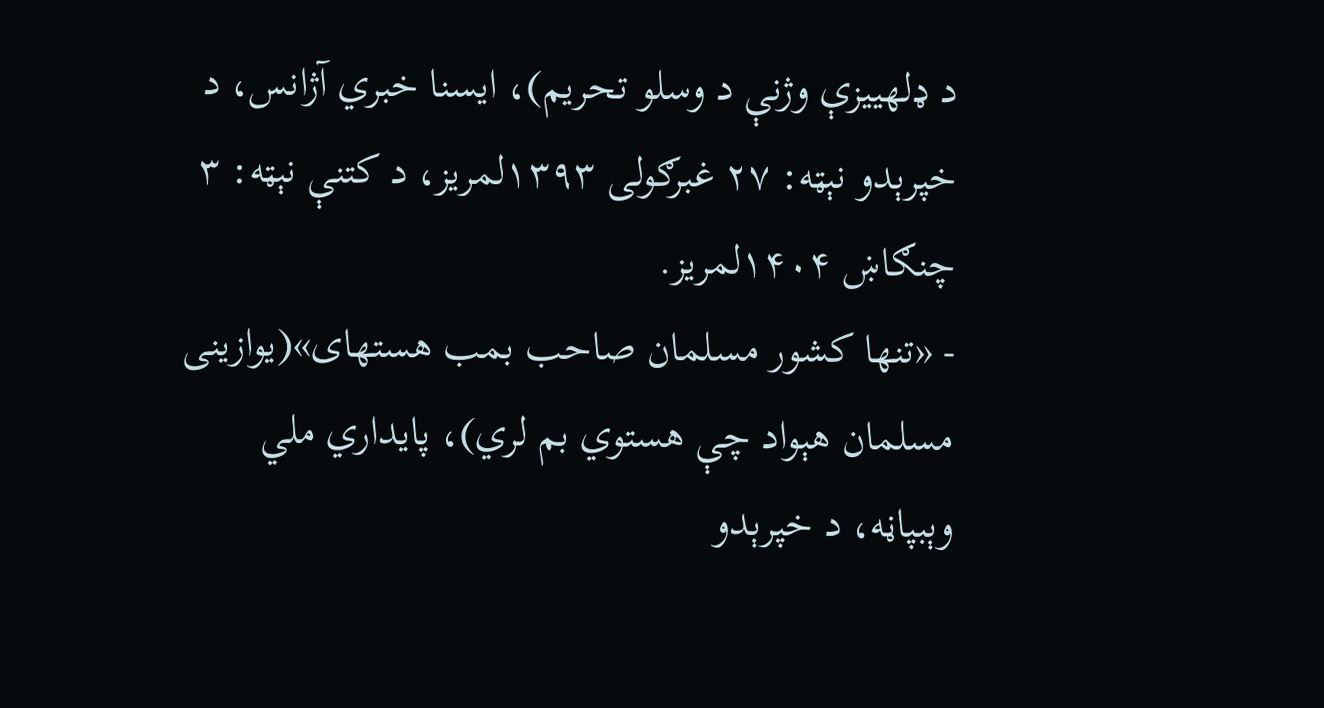د ډلهییزې وژنې د وسلو تحریم)، ایسنا خبري آژانس، د خپرېدو نېټه: ۲۷ غبرګولی ۱۳۹۳لمریز، د کتنې نېټه: ۳ چنګاښ ۱۴۰۴لمریز.
- «تنها کشور مسلمان صاحب بمب هستهای»(یوازینی مسلمان هېواد چې هستوي بم لري)، پایداري ملي وېبپاڼه، د خپرېدو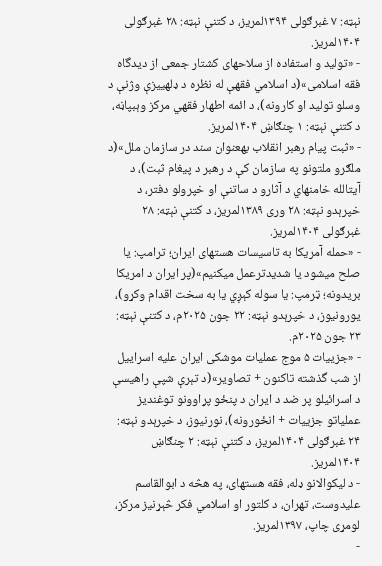نېټه: ۷ غبرګولی ۱۳۹۴لمریز، د کتنې نېټه: ۲۸ غبرګولی ۱۴۰۴لمریز.
- «تولید و استفاده از سلاحهای کشتار جمعی از دیدگاه فقه اسلامی»(د اسلامي فقهې له نظره د ډلهییزې وژنې د وسلو تولید او کارونه)، د ائمه اطهار فقهي مرکز وېبپاڼه، د کتنې نېټه: ۱ چنګاښ ۱۴۰۴لمریز.
- «ثبت پیام رهبر انقلاب بهعنوان سند در سازمان ملل»(د ملګرو ملتونو په سازمان کې د رهبر د پیغام ثبت)، د آیتالله خامنهاي د آثارو د ساتنې او خپرولو دفتر، د خپرېدو نېټه: ۲۸ وری ۱۳۸۹لمریز، د کتنې نېټه: ۲۸ غبرګولی ۱۴۰۴لمریز.
- «حمله آمریکا به تاسیسات هستهای ایران؛ ترامپ: یا صلح میشود یا شدیدترعمل میکنیم»(پر ایران د امریکا بریدونه؛ ټرمپ: یا سوله کېږي یا به سخت اقدام وکړو)، یورونیوز، د خپرېدو نېټه: ۲۲ جون ۲۰۲۵م، د کتنې نېټه: ۲۳ جون ۲۰۲۵م.
- «جزییات ۵ موج عملیات موشکی ایران علیه اسراییل از شب گذشته تاکنون + تصاویر»(د تېرې شپې راهیسې د اسرائیلو پر ضد د ایران د پنځو پړاوونو توغندیز عملیاتو جزییات + انځورونه)، نورنیوز، د خپرېدو نېټه: ۲۴ غبرګولی ۱۴۰۴لمریز، د کتنې نېټه: ۲ چنګاښ ۱۴۰۴لمریز.
- د لیکوالانو ډله، فقه هستهای، په هڅه د ابوالقاسم علیدوست، تهران، د کلتور او اسلامي فکر څېړنیز مرکز، لومړی چاپ، ۱۳۹۷لمریز.
-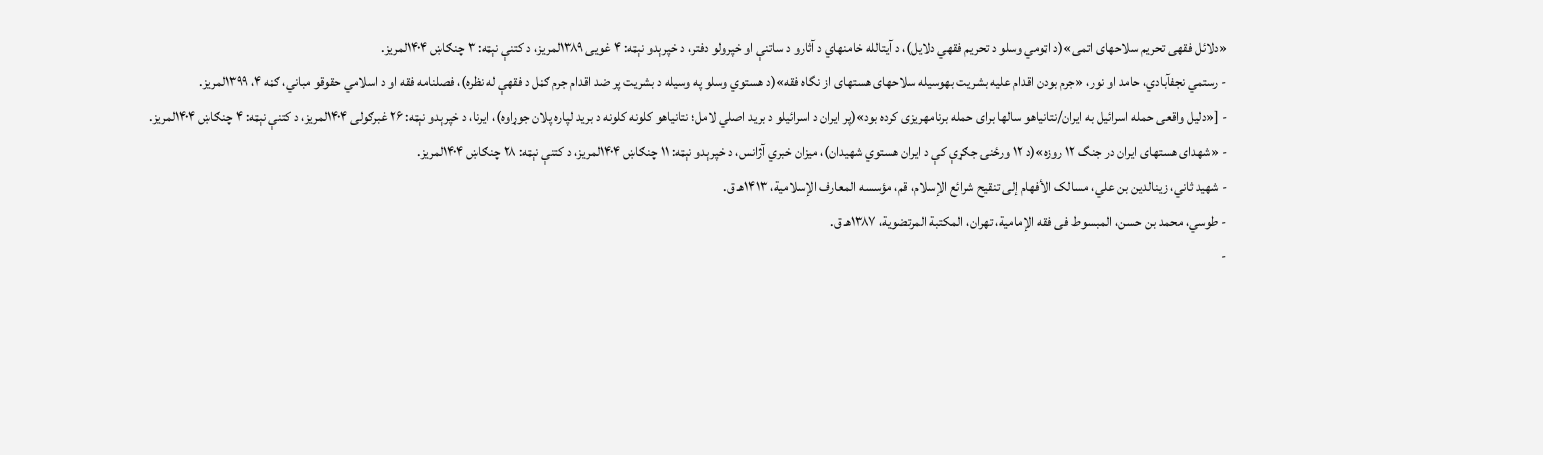«دلائل فقهی تحریم سلاحهای اتمی»(د اټومي وسلو د تحریم فقهي دلایل)، د آیتالله خامنهاي د آثارو د ساتنې او خپرولو دفتر، د خپرېدو نېټه: ۴ غویی ۱۳۸۹لمریز، د کتنې نېټه: ۳ چنګاښ ۱۴۰۴لمریز.
- رستمي نجفآبادي، حامد او نور، «جرم بودن اقدام علیه بشریت بهوسیله سلاحهای هستهای از نگاه فقه»(د هستوي وسلو په وسیله د بشریت پر ضد اقدام جرم ګڼل د فقهې له نظره)، فصلنامه فقه او د اسلامي حقوقو مباني، ګڼه ۴، ۱۳۹۹لمریز.
- [«دلیل واقعی حمله اسرائیل به ایران/نتانیاهو سالها برای حمله برنامهریزی کرده بود»(پر ایران د اسرائیلو د برید اصلي لامل؛ نتانیاهو کلونه کلونه د برید لپاره پلان جوړاوه)، ایرنا، د خپرېدو نېټه: ۲۶ غبرګولی ۱۴۰۴لمریز، د کتنې نېټه: ۴ چنګاښ ۱۴۰۴لمریز.
- «شهدای هستهای ایران در جنگ ۱۲ روزه»(د ۱۲ ورځنۍ جګړې کې د ایران هستوي شهیدان)، میزان خبري آژانس، د خپرېدو نېټه: ۱۱ چنګاښ ۱۴۰۴لمریز، د کتنې نېټه: ۲۸ چنګاښ ۱۴۰۴لمریز.
- شهید ثاني، زینالدین بن علي، مسالک الأفهام إلی تنقیح شرائع الإسلام، قم، مؤسسه المعارف الإسلامیة، ۱۴۱۳هـ ق.
- طوسي، محمد بن حسن، المبسوط فی فقه الإمامیة، تهران، المکتبة المرتضویة، ۱۳۸۷هـ ق.
-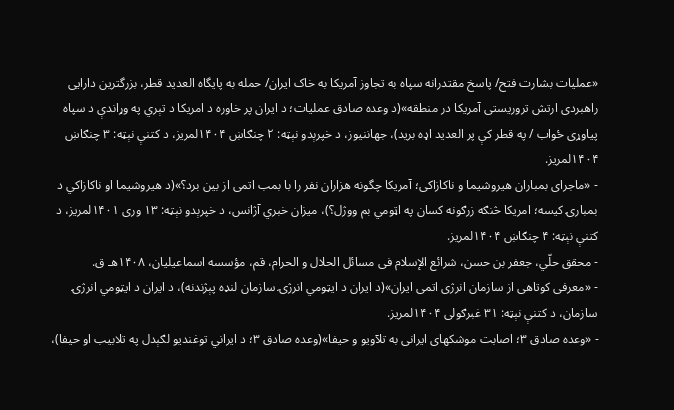«عملیات بشارت فتح/ پاسخ مقتدرانه سپاه به تجاوز آمریکا به خاک ایران/ حمله به پایگاه العدید قطر، بزرگترین دارایی راهبردی ارتش تروریستی آمریکا در منطقه»(د وعده صادق عملیات؛ د ایران پر خاوره د امریکا د تېري په وړاندې د سپاه پیاوړی ځواب / په قطر کې پر العدید اډه برید)، جهاننیوز، د خپرېدو نېټه: ۲ چنګاښ ۱۴۰۴لمریز، د کتنې نېټه: ۳ چنګاښ ۱۴۰۴لمریز.
- «ماجرای بمباران هیروشیما و ناکازاکی؛ آمریکا چگونه هزاران نفر را با بمب اتمی از بین برد؟»(د هیروشیما او ناکازاکي د بمبارۍ کیسه؛ امریکا څنګه زرګونه کسان په اټومي بم ووژل؟)، میزان خبري آژانس، د خپرېدو نېټه: ۱۳ وری ۱۴۰۱لمریز، د کتنې نېټه: ۴ چنګاښ ۱۴۰۴لمریز.
- محقق حلّي، جعفر بن حسن، شرائع الإسلام فی مسائل الحلال و الحرام، قم، مؤسسه اسماعیلیان، ۱۴۰۸هـ ق.
- «معرفی کوتاهی از سازمان انرژی اتمی ایران»(د ایران د ایټومي انرژۍ سازمان لنډه پېژندنه)، د ایران د ایټومي انرژۍ سازمان، د کتنې نېټه: ۳۱ غبرګولی ۱۴۰۴لمریز.
- «وعده صادق ۳؛ اصابت موشکهای ایرانی به تلآویو و حیفا»(وعده صادق ۳؛ د ایراني توغندیو لګېدل په تلابیب او حیفا)،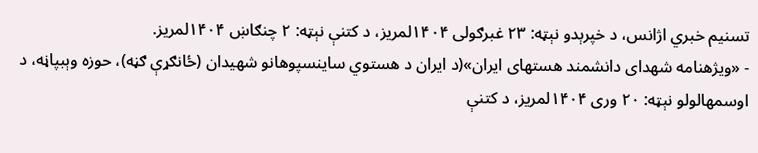تسنیم خبري اژانس، د خپرېدو نېټه: ۲۳ غبرګولی ۱۴۰۴لمریز، د کتنې نېټه: ۲ چنګاښ ۱۴۰۴لمریز.
- «ویژهنامه شهدای دانشمند هستهای ایران»(د ایران د هستوي ساینسپوهانو شهیدان (ځانګړې ګڼه)، حوزه وېبپاڼه، د اوسمهالولو نېټه: ۲۰ وری ۱۴۰۴لمریز، د کتنې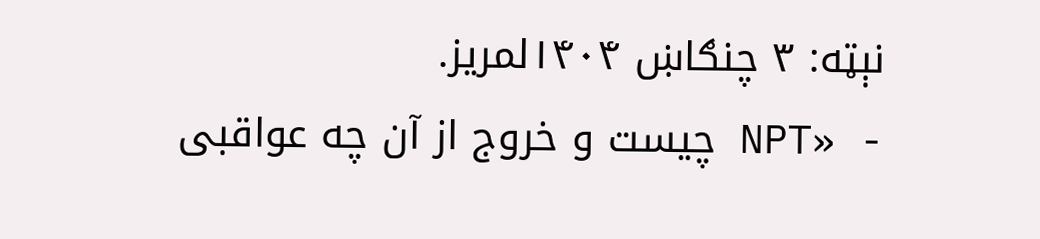نېټه: ۳ چنګاښ ۱۴۰۴لمریز.
- «NPT چیست و خروج از آن چه عواقبی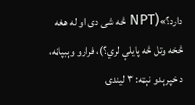دارد؟»(NPT څه شی دی او له هغه څخه وتل څه پایلې لري؟)، فرارو وېبپاڼه، د خپرېدو نېټه: ۳ لیندۍ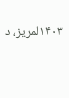۱۴۰۳لمریز، د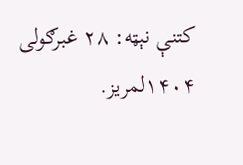کتنې نېټه: ۲۸ غبرګولی ۱۴۰۴لمریز.